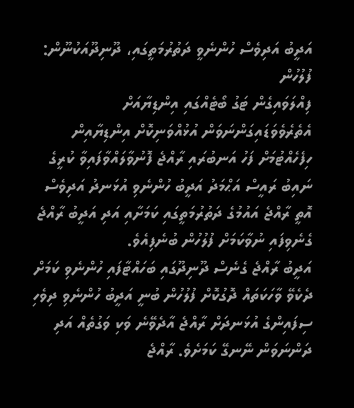އަދީބު އަދިވެސް ހުންނެވީ ދަތުރުމަތީގައި، ދޫނިދޫއަކުނޫން: ފުލުހުން
ފިއްލަވައިގެން ޓަގު ބޯޓެއްގައި އިންޑިޔާއަށް އެތެރެވެވަޑައިގަންނަވަން އުޅުއްވަނިކޮށް އިންޑިޔާއިން ހިފެހެއްޓުމަށް ފަހު އަނބުރައި ރާއްޖެ ފޮނުވާލައްވާފައިވާ ކުރީގެ ނައިބު ރައީސް އަޙްމަދު އަދީބު ހުންނެވި އުޅަނދު އަދިވެސް އޮތީ ރާއްޖެ އައުމުގެ ދަތުރުމަތީގައި ކަމަށާއި އަދި އަދީބު ރާއްޖެ ގެނެވިފައި ނުވާކަމަށް ފުލުހުން ބުނެފިއެވެ.
އަދީބު ރާއްޖެ ގެނެސް ދޫނިދޫގައި ބަހައްޓާފައި ހުންނެވި ކަމަށް ދެކެވޭ ވާހަކަތައް ދޮގުކޮށް ފުލުހުން ބުނީ އަދީބު ހުންނެވި ދިވެހި ސިފައިންގެ އުޅަނދަށް ރާއްޖެ އާދެވޭނެ ވަކި ވަގުތެއް އަދި ދަންނަވަން ނޭނގޭ ކަމަށެވެ. ރާއްޖެ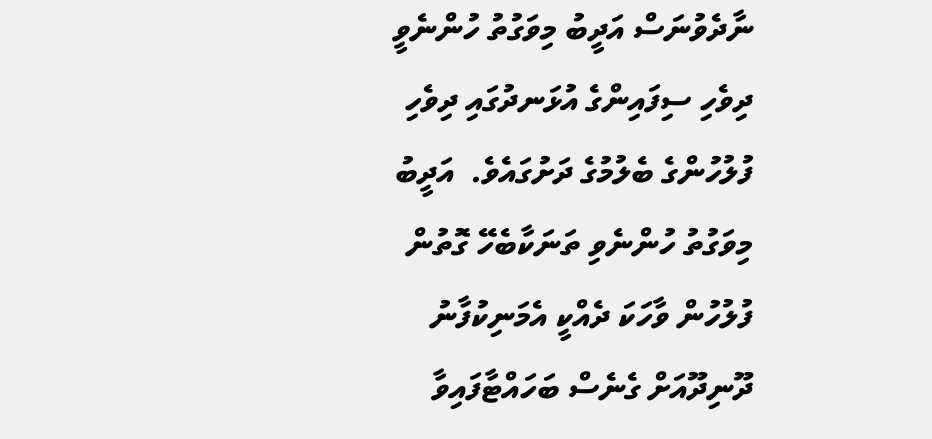ނާދެވުނަސް އަދީބު މިވަގުތު ހުންނެވީ ދިވެހި ސިފައިންގެ އުޅަނދުގައި ދިވެހި ފުލުހުންގެ ބެލުމުގެ ދަށުގައެވެ.  އަދީބު މިވަގުތު ހުންނެވި ތަނަކާބެހޭ ގޮތުން ފުލުހުން ވާހަކަ ދެއްކީ އެމަނިކުފާނު ދޫނިދޫއަށް ގެނެސް ބަހައްޓާފައިވާ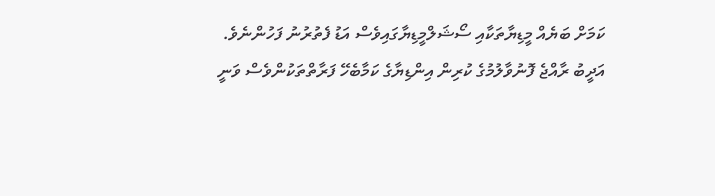ކަމަށް ބަޔެއް މީޑިޔާތަކާއި ސޯޝަލްމީޑިޔާގައިވެސް އަޑު ފެތުރުނު ފަހުންނެވެ.
އަދީބު ރާއްޖެ ފޮނުވާލުމުގެ ކުރިން އިންޑިޔާގެ ކަމާބެހޭ ފަރާތްތަކުންވެސް ވަނީ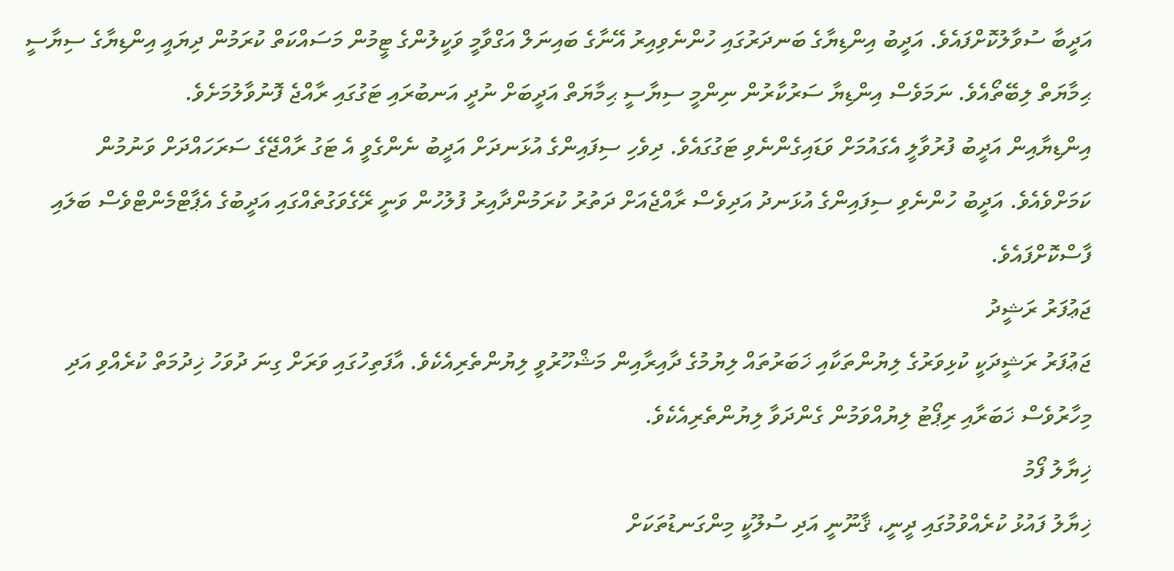އަދީބާ ސުވާލުކޮށްފައެވެ. އަދީބު އިންޑިޔާގެ ބަނދަރުގައި ހުންނެވިއިރު އޭނާގެ ބައިނަލް އަގްވާމީ ވަކީލުންގެ ޓީމުން މަސައްކަތް ކުރަމުން ދިޔައީ އިންޑިޔާގެ ސިޔާސީ ޙިމާޔަތް ލިބޭތޯއެވެ. ނަމަވެސް އިންޑިޔާ ސަރުކާރުން ނިންމީ ސިޔާސީ ޙިމާޔަތް އަދީބަށް ނުދީ އަނބުރައި ޓަގުގައި ރާއްޖެ ފޮނުވާލުމަށެވެ.
އިންޑިޔާއިން އަދީބު ފުރުވާލީ އެގައުމަށް ވަޑައިގެންނެވި ޓަގުގައެވެ. ދިވެހި ސިފައިންގެ އުޅަނދަށް އަދީބު ނެންގެވީ އެ ޓަގު ރާއްޖޭގެ ސަރަހައްދަށް ވަނުމުން ކަމަށްވެއެވެ. އަދީބު ހުންނެވި ސިފައިންގެ އުޅަނދު އަދިވެސް ރާއްޖެއަށް ދަތުރު ކުރަމުންދާއިރު ފުލުހުން ވަނީ ރޭގެވަގުތެއްގައި އަދީބުގެ އެޕާޓްމެންޓްވެސް ބަލައި ފާސްކޮށްފައެވެ.
ޖަޢުފަރު ރަޝީދު
ޖަޢުފަރު ރަޝީދަކީ ކުޅިވަރުގެ ލިޔުންތަކާއި ޚަބަރުތައް ލިޔުމުގެ ދާއިރާއިން މަޝްހޫރުވީ ލިޔުންތެރިއެކެވެ. އާފަތިހުގައި ވަރަށް ގިނަ ދުވަހު ޚިދުމަތް ކުރެއްވި އަދި މިހާރުވެސް ޚަބަރާއި ރިޕޯޓު ލިޔުއްވަމުން ގެންދަވާ ލިޔުންތެރިއެކެވެ.
ޚިޔާލު ފޯމު
ޚިޔާލު ފައުޅު ކުރެއްވުމުގައި ދީނީ، ޤާނޫނީ އަދި ސުލޫކީ މިންގަނޑުތަކަށް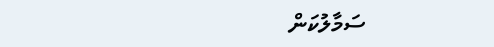ސަމާލުކަން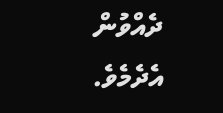ދެއްވުން އެދެމެވެ.